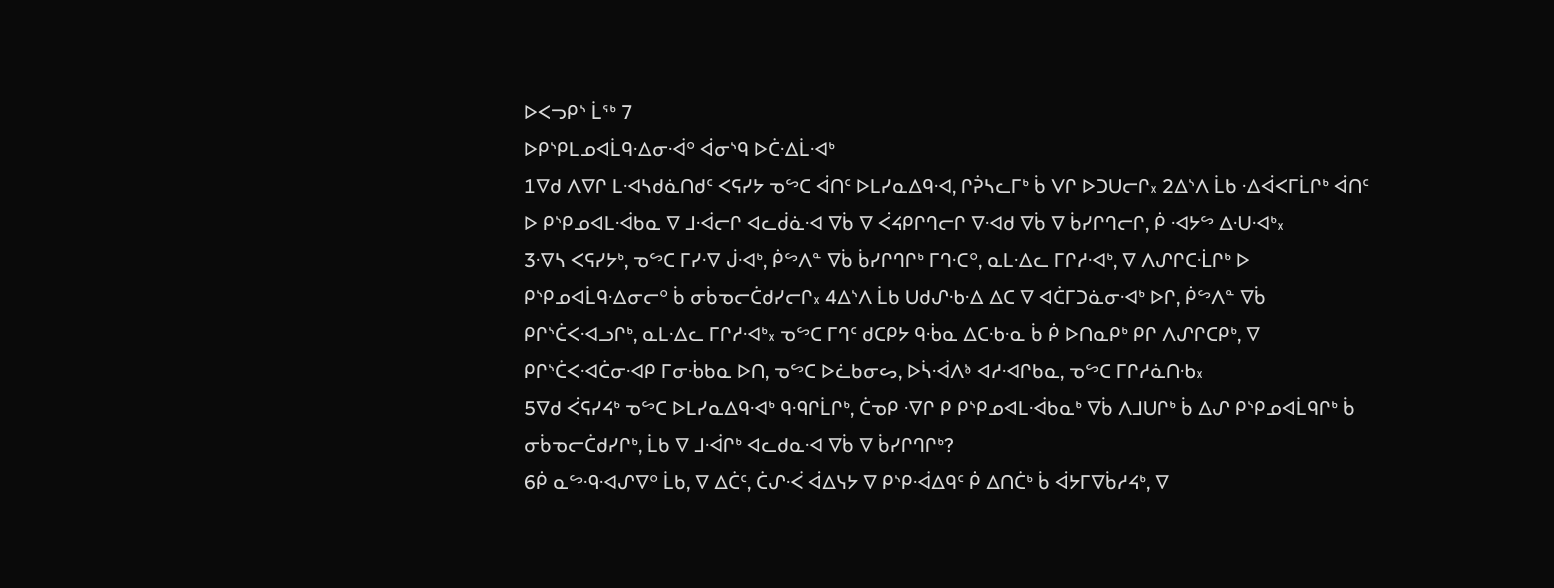ᐅᐸᓓᑭᔅ ᒫᕐᒃ 7
ᐅᑭᔅᑭᒪᓄᐊᒫᑫᐎᓂᐙᐤ ᐋᓂᔅᑫ ᐅᑖᐎᒫᐗᒃ
1ᐁᑯ ᐱᐁᒋ ᒪᐗᓴᑯᓈᑎᑯᑦ ᐸᕋᓯᔭ ᓀᔥᑕ ᐋᑎᑦ ᐅᒪᓯᓇᐃᑫᐗ, ᒋᕉᓴᓚᒥᒃ ᑳ ᐯᒋ ᐅᑐᑌᓕᒋ᙮ 2ᐃᔅᐱ ᒫᑲ ᐎᐋᐸᒥᒫᒋᒃ ᐋᑎᑦ ᐅ ᑭᔅᑭᓄᐊᒪᐙᑲᓇ ᐁ ᒧᐙᓕᒋ ᐊᓚᑰᓈᐗ ᐁᑳ ᐁ ᐹᔦᑭᒋᒉᓕᒋ ᐁᐗᑯ ᐁᑳ ᐁ ᑳᓯᒋᒉᓕᒋ, ᑮ ᐗᔭᔥ ᐃᑗᐗᒃ᙮
3ᐌᓴ ᐸᕋᓯᔭᒃ, ᓀᔥᑕ ᒥᓯᐌ ᒎᐗᒃ, ᑮᔥᐱᓐ ᐁᑳ ᑳᓯᒋᒉᒋᒃ ᒥᒉᑡᐤ, ᓇᒪᐎᓚ ᒥᒋᓱᐗᒃ, ᐁ ᐱᔑᒋᑕᒸᒋᒃ ᐅ ᑭᔅᑭᓄᐊᒫᑫᐎᓂᓕᐤ ᑳ ᓂᑳᓀᓕᑖᑯᓯᓕᒋ᙮ 4ᐃᔅᐱ ᒫᑲ ᑌᑯᔑᑾᐎ ᐃᑕ ᐁ ᐊᑖᒥᑐᓈᓂᐗᒃ ᐅᒋ, ᑮᔥᐱᓐ ᐁᑳ ᑭᒋᔅᑖᐸᐗᓗᒋᒃ, ᓇᒪᐎᓚ ᒥᒋᓱᐗᒃ᙮ ᓀᔥᑕ ᒥᒉᑦ ᑯᑕᑭᔭ ᑫᒀᓇ ᐃᑕᑾᓋ ᑳ ᑮ ᐅᑎᓇᑭᒃ ᑭᒋ ᐱᔑᒋᑕᑭᒃ, ᐁ ᑭᒋᔅᑖᐸᐗᑖᓂᐗᑭ ᒥᓂᒀᑲᓇ ᐅᑎ, ᓀᔥᑕ ᐅᓛᑲᓂᔕ, ᐅᓵᐙᐱᔉ ᐊᓱᐗᒋᑲᓇ, ᓀᔥᑕ ᒥᒋᓱᓈᑎᑾ᙮
5ᐁᑯ ᐹᕋᓯᔦᒃ ᓀᔥᑕ ᐅᒪᓯᓇᐃᑫᐗᒃ ᑫᑴᒋᒫᒋᒃ, ᑖᓀᑭ ᐌᒋ ᑭ ᑭᔅᑭᓄᐊᒪᐙᑲᓇᒃ ᐁᑳ ᐱᒧᑌᒋᒃ ᑳ ᐃᔑ ᑭᔅᑭᓄᐊᒫᑫᒋᒃ ᑳ ᓂᑳᓀᓕᑖᑯᓯᒋᒃ, ᒫᑲ ᐁ ᒧᐙᒋᒃ ᐊᓚᑯᓇᐗ ᐁᑳ ᐁ ᑳᓯᒋᒉᒋᒃ?
6ᑮ ᓇᔥᑴᐗᔑᐁᐤ ᒫᑲ, ᐁ ᐃᑖᑦ, ᑖᔑᑆ ᐋᐃᓭᔭ ᐁ ᑭᔅᑭᐙᐃᑫᑦ ᑮ ᐃᑎᑖᒃ ᑳ ᐋᔭᒥᐁᑳᓱᔦᒃ, ᐁ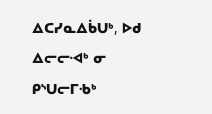ᐃᑕᓯᓇᐃᑳᑌᒃ, ᐅᑯ ᐃᓕᓕᐗᒃ ᓂ ᑭᔅᑌᓕᒥᑾᒃ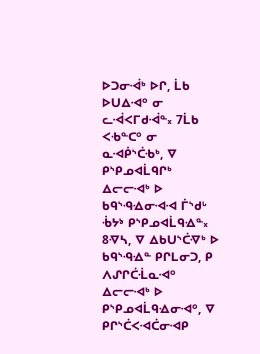ᐅᑐᓂᐙᒃ ᐅᒋ, ᒫᑲ ᐅᑌᐃᐗᐤ ᓂ ᓚᐙᐸᒥᑯᐙᓐ᙮ 7ᒫᑲ ᐸᑾᓐᑕᐤ ᓂ ᓇᐗᑮᔅᑖᑾᒃ, ᐁ ᑭᔅᑭᓄᐊᒫᑫᒋᒃ ᐃᓕᓕᐗᒃ ᐅ ᑲᑫᔅᑴᐎᓂᐗᐗ ᒦᔅᑯᒡ ᒀᔭᔉ ᑭᔅᑭᓄᐊᒫᑫᐎᓐ᙮
8ᐌᓴ, ᐁ ᐃᑲᑌᔅᑖᐌᒃ ᐅ ᑲᑫᔅᑴᐎᓐ ᑭᒋᒪᓂᑐ, ᑭ ᐱᔑᒋᑖᒸᓇᐗᐤ ᐃᓕᓕᐗᒃ ᐅ ᑭᔅᑭᓄᐊᒫᑫᐎᓂᐗᐤ, ᐁ ᑭᒋᔅᑖᐸᐗᑖᓂᐗᑭ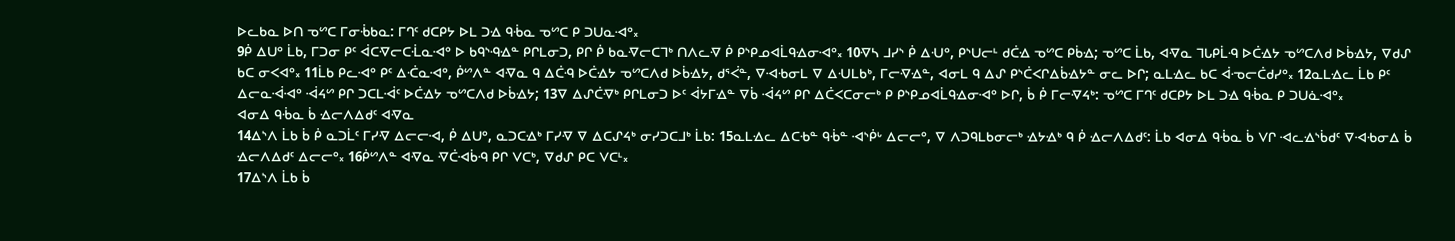ᐅᓚᑲᓇ ᐅᑎ ᓀᔥᑕ ᒥᓂᒀᑲᓇ: ᒥᒉᑦ ᑯᑕᑭᔭ ᐅᒪ ᑐᐎ ᑫᒀᓇ ᓀᔥᑕ ᑭ ᑐᑌᓇᐗᐤ᙮
9ᑮ ᐃᑌᐤ ᒫᑲ, ᒥᑐᓂ ᑭᑦ ᐋᑕᐌᓕᑕᒸᓇᐗᐤ ᐅ ᑲᑫᔅᑴᐎᓐ ᑭᒋᒪᓂᑐ, ᑭᒋ ᑮ ᑲᓇᐌᓕᑕᒣᒃ ᑎᐱᓚᐌ ᑮ ᑭᔅᑭᓄᐊᒫᑫᐎᓂᐗᐤ᙮ 10ᐌᓴ ᒧᓯᔅ ᑮ ᐃᑗᐤ, ᑭᔅᑌᓕᒻ ᑯᑖᐎ ᓀᔥᑕ ᑭᑳᐎ; ᓀᔥᑕ ᒫᑲ, ᐊᐌᓇ ᒣᒐᑭᒫᑴ ᐅᑖᐎᔭ ᓀᔥᑕᐱᑯ ᐅᑳᐎᔭ, ᐁᑯᔑ ᑲᑕ ᓂᐸᐊᐤ᙮ 11ᒫᑲ ᑭᓚᐗᐤ ᑭᑦ ᐃᑣᓇᐗᐤ, ᑮᔥᐱᓐ ᐊᐌᓇ ᑫ ᐃᑖᑴ ᐅᑖᐎᔭ ᓀᔥᑕᐱᑯ ᐅᑳᐎᔭ, ᑯᕐᐹᓐ, ᐁᐗᑾᓂᒪ ᐁ ᐃᑗᒪᑲᒃ, ᒥᓕᐌᐎᓐ, ᐊᓂᒪ ᑫ ᐃᔑ ᑭᔅᑖᐸᒋᐃᑳᐎᔭᓐ ᓂᓚ ᐅᒋ; ᓇᒪᐎᓚ ᑲᑕ ᐋᓉᓕᑖᑯᓯᐤ᙮ 12ᓇᒪᐎᓚ ᒫᑲ ᑭᑦ ᐃᓕᓇᐙᐗᐤ ᐙᔦᔥ ᑭᒋ ᑐᑕᒪᐙᑦ ᐅᑖᐎᔭ ᓀᔥᑕᐱᑯ ᐅᑳᐎᔭ; 13ᐁ ᐃᔑᑖᐌᒃ ᑭᒋᒪᓂᑐ ᐅᑦ ᐋᔭᒥᐎᓐ ᐁᑳ ᐙᔦᔥ ᑭᒋ ᐃᑖᐸᑕᓂᓕᒃ ᑭ ᑭᔅᑭᓄᐊᒫᑫᐎᓂᐗᐤ ᐅᒋ, ᑳ ᑮ ᒥᓕᐌᔦᒃ: ᓀᔥᑕ ᒥᒉᑦ ᑯᑕᑭᔭ ᐅᒪ ᑐᐎ ᑫᒀᓇ ᑭ ᑐᑌᓈᐗᐤ᙮
ᐊᓂᐃ ᑫᒀᓇ ᑳ ᐎᓕᐱᐃᑯᑦ ᐊᐌᓇ
14ᐃᔅᐱ ᒫᑲ ᑳ ᑮ ᓇᑐᒫᑦ ᒥᓯᐌ ᐃᓕᓕᐗ, ᑮ ᐃᑌᐤ, ᓇᑐᑕᐎᒃ ᒥᓯᐌ ᐁ ᐃᑕᔑᔦᒃ ᓂᓯᑐᑕᒧᒃ ᒫᑲ: 15ᓇᒪᐎᓚ ᐃᑕᑾᓐ ᑫᒀᓐ ᐗᔅᑮᒡ ᐃᓕᓕᐤ, ᐁ ᐱᑐᑫᒪᑲᓂᓕᒃ ᐎᔭᐎᒃ ᑫ ᑮ ᐎᓕᐱᐃᑯᑦ: ᒫᑲ ᐊᓂᐃ ᑫᒀᓇ ᑳ ᐯᒋ ᐗᓚᐎᔅᑳᑯᑦ ᐁᐗᑾᓂᐃ ᑳ ᐎᓕᐱᐃᑯᑦ ᐃᓕᓕᐤ᙮ 16ᑮᔥᐱᓐ ᐊᐌᓇ ᐌᑖᐗᑳᑴ ᑭᒋ ᐯᑕᒃ, ᐁᑯᔑ ᑭᑕ ᐯᑕᒻ᙮
17ᐃᔅᐱ ᒫᑲ ᑳ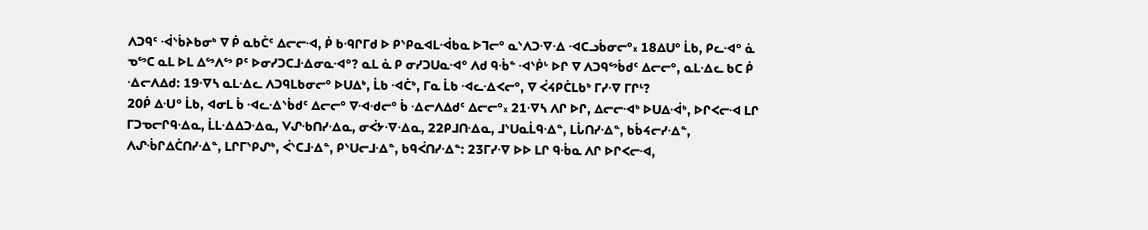ᐱᑐᑫᑦ ᐙᔅᑳᔨᑲᓂᒃ ᐁ ᑮ ᓇᑲᑖᑦ ᐃᓕᓕᐗ, ᑮ ᑲᑴᒋᒥᑯ ᐅ ᑭᔅᑭᓇᐊᒪᐙᑲᓇ ᐅᒣᓕᐤ ᓇᔅᐱᑐᐌᐎ ᐗᑕᓗᑳᓂᓕᐤ᙮ 18ᐃᑌᐤ ᒫᑲ, ᑭᓚᐗᐤ ᓈ ᓀᔥᑕ ᓇᒪ ᐅᒪ ᐃᔥᐱᔥ ᑭᑦ ᐅᓂᓯᑐᑕᒧᐎᓂᓇᐗᐤ? ᓇᒪ ᓈ ᑭ ᓂᓯᑐᑌᓇᐗᐤ ᐱᑯ ᑫᒀᓐ ᐗᔅᑮᒡ ᐅᒋ ᐁ ᐱᑐᑫᔥᑳᑯᑦ ᐃᓕᓕᐤ, ᓇᒪᐎᓚ ᑲᑕ ᑮ ᐎᓕᐱᐃᑯ: 19ᐌᓴ ᓇᒪᐎᓚ ᐱᑐᑫᒪᑲᓂᓕᐤ ᐅᑌᐃᒃ, ᒫᑲ ᐗᑖᒃ, ᒥᓇ ᒫᑲ ᐗᓚᐎᐸᓕᐤ, ᐁ ᐹᔦᑭᑖᒪᑲᒃ ᒥᓯᐌ ᒥᒋᒻ?
20ᑮ ᐃᑗᐤ ᒫᑲ, ᐊᓂᒪ ᑳ ᐗᓚᐎᔅᑳᑯᑦ ᐃᓕᓕᐤ ᐁᐗᑺᓕᐤ ᑳ ᐎᓕᐱᐃᑯᑦ ᐃᓕᓕᐤ᙮ 21ᐌᓴ ᐱᒋ ᐅᒋ, ᐃᓕᓕᐗᒃ ᐅᑌᐃᐙᒃ, ᐅᒋᐸᓕᐗ ᒪᒋ ᒥᑐᓀᓕᒋᑫᐎᓇ, ᒫᒪᐎᐃᑐᐎᓇ, ᐯᔑᑾᑎᓯᐎᓇ, ᓂᐹᔭᐌᐎᓇ, 22ᑭᒧᑎᐎᓇ, ᒧᔅᑌᓇᒫᑫᐎᓐ, ᒪᒑᑎᓯᐎᓐ, ᑲᑳᔦᓕᓯᐎᓐ, ᐱᔑᒀᒋᐃᑖᑎᓯᐎᓐ, ᒪᒋᒥᔅᑭᔑᒃ, ᐹᔅᑕᒧᐎᓐ, ᑭᔅᑌᓕᒧᐎᓐ, ᑲᑫᐹᑎᓯᐎᓐ: 23ᒥᓯᐌ ᐅᐅ ᒪᒋ ᑫᒀᓇ ᐱᒋ ᐅᒋᐸᓕᐗ,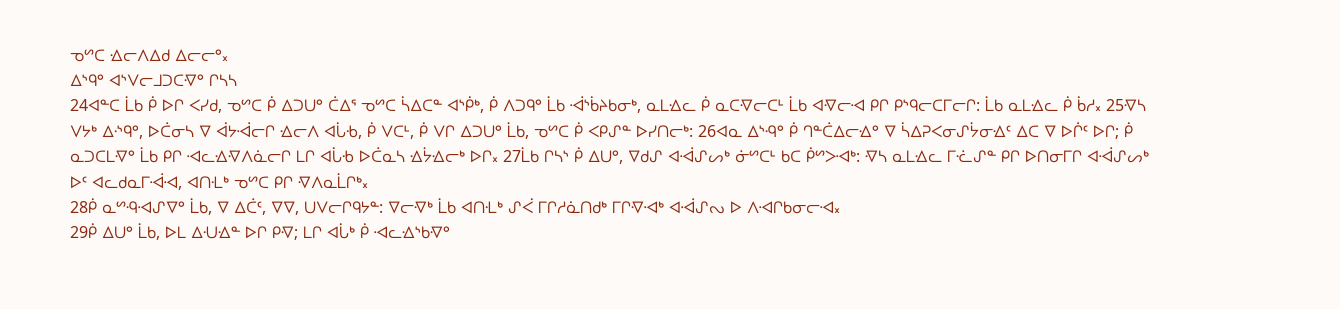ᓀᔥᑕ ᐎᓕᐱᐃᑯ ᐃᓕᓕᐤ᙮
ᐃᔅᑫᐤ ᐊᔅᐯᓕᒧᑐᑕᐌᐤ ᒋᓴᓴ
24ᐊᓐᑕ ᒫᑲ ᑮ ᐅᒋ ᐸᓯᑯ, ᓀᔥᑕ ᑮ ᐃᑐᑌᐤ ᑖᐃᕐ ᓀᔥᑕ ᓵᐃᑕᓐ ᐊᔅᑮᒃ, ᑮ ᐱᑐᑫᐤ ᒫᑲ ᐙᔅᑳᔨᑲᓂᒃ, ᓇᒪᐎᓚ ᑮ ᓇᑕᐌᓕᑕᒻ ᒫᑲ ᐊᐌᓕᐗ ᑭᒋ ᑭᔅᑫᓕᑕᒥᓕᒋ: ᒫᑲ ᓇᒪᐎᓚ ᑮ ᑳᓱ᙮ 25ᐌᓴ ᐯᔭᒃ ᐃᐧᔅᑫᐤ, ᐅᑖᓂᓴ ᐁ ᐋᔭᐙᓕᒋ ᐎᓕᐱ ᐊᒑᑾ, ᑮ ᐯᑕᒻ, ᑮ ᐯᒋ ᐃᑐᑌᐤ ᒫᑲ, ᓀᔥᑕ ᑮ ᐸᑭᔑᓐ ᐅᓯᑎᓕᒃ: 26ᐊᓇ ᐃᔅᑴᐤ ᑮ ᒉᓐᑖᐃᓕᐎᐤ ᐁ ᓵᐃᕈᐸᓂᔑᔮᓂᐎᑦ ᐃᑕ ᐁ ᐅᒌᑦ ᐅᒋ; ᑮ ᓇᑐᑕᒪᐌᐤ ᒫᑲ ᑭᒋ ᐗᓚᐎᐌᐱᓈᓕᒋ ᒪᒋ ᐊᒑᑾ ᐅᑖᓇᓴ ᐎᔮᐎᓕᒃ ᐅᒋ᙮ 27ᒫᑲ ᒋᓴᔅ ᑮ ᐃᑌᐤ, ᐁᑯᔑ ᐊᐙᔑᔕᒃ ᓃᔥᑕᒻ ᑲᑕ ᑮᔥᐳᐗᒃ: ᐌᓴ ᓇᒪᐎᓚ ᒥᓨᔑᓐ ᑭᒋ ᐅᑎᓂᒥᒋ ᐊᐙᔑᔕᒃ ᐅᑦ ᐊᓚᑯᓇᒥᐙᐗ, ᐊᑎᒶᒃ ᓀᔥᑕ ᑭᒋ ᐌᐱᓇᒫᒋᒃ᙮
28ᑮ ᓇᔥᑴᐗᔑᐁᐤ ᒫᑲ, ᐁ ᐃᑖᑦ, ᐁᐁ, ᑌᐯᓕᒋᑫᔭᓐ: ᐁᓕᐌᒃ ᒫᑲ ᐊᑎᒶᒃ ᔑᐹ ᒥᒋᓱᓈᑎᑯᒃ ᒥᒋᐌᐗᒃ ᐊᐙᔑᔓ ᐅ ᐱᐗᒋᑲᓂᓕᐗ᙮
29ᑮ ᐃᑌᐤ ᒫᑲ, ᐅᒪ ᐃᑗᐎᓐ ᐅᒋ ᑭᐌ; ᒪᒋ ᐊᒑᒃ ᑮ ᐗᓚᐎᔅᑲᐌᐤ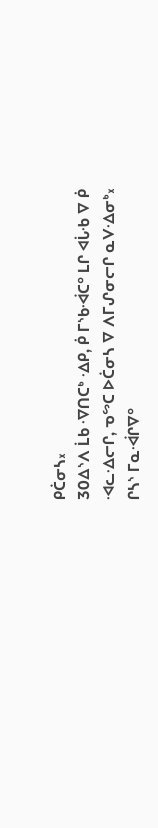ᑭᑖᓂᓴ᙮
30ᐃᔅᐱ ᒫᑲ ᐌᑎᑕᒃ ᐎᑭ, ᑮ ᒥᔅᑲᐙᑕᐤ ᒪᒋ ᐊᒑᑾ ᐁ ᑮ ᐗᓚᐎᓕᒋ, ᓀᔥᑕ ᐅᑖᓂᓴ ᐁ ᐱᒥᔑᓂᓕᒋ ᓇᐯᐎᓂᒃ᙮
ᒋᓴᔅ ᒥᓇᐙᒋᐁᐤ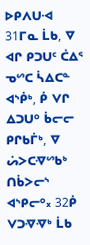ᐅᑭᐱᑌᐗ
31ᒥᓇ ᒫᑲ, ᐁ ᐊᒋ ᑭᑐᑌᑦ ᑖᐃᕐ ᓀᔥᑕ ᓵᐃᑕᓐ ᐊᔅᑮᒃ, ᑮ ᐯᒋ ᐃᑐᑌᐤ ᑳᓕᓕ ᑭᒋᑲᒦᒃ, ᐁ ᔖᐳᑕᐌᔥᑲᒃ ᑎᑳᐳᓕᔅ ᐊᔅᑭᓕᐤ᙮ 32ᑮ ᐯᑐᐌᐌᒃ ᒫᑲ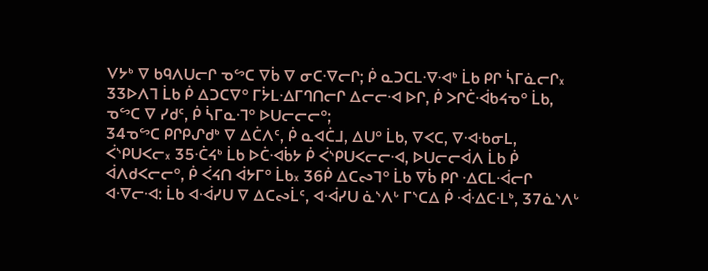ᐯᔭᒃ ᐁ ᑲᑫᐱᑌᓕᒋ ᓀᔥᑕ ᐁᑳ ᐁ ᓂᑕᐌᓕᒋ; ᑮ ᓇᑐᑕᒪᐌᐗᒃ ᒫᑲ ᑭᒋ ᓵᒥᓈᓕᒋ᙮ 33ᐅᐱᒣ ᒫᑲ ᑮ ᐃᑐᑕᐁᐤ ᒥᔮᒪᐎᒥᒉᑎᓕᒋ ᐃᓕᓕᐗ ᐅᒋ, ᑮ ᐳᒋᑖᐙᑲᔦᓀᐤ ᒫᑲ, ᓀᔥᑕ ᐁ ᓯᑯᑦ, ᑮ ᓵᒥᓇᒬᐤ ᐅᑌᓕᓕᓕᐤ;
34ᓀᔥᑕ ᑭᒋᑭᔑᑯᒃ ᐁ ᐃᑖᐱᑦ, ᑮ ᓇᐊᑖᒧ, ᐃᑌᐤ ᒫᑲ, ᐁᐸᑕ, ᐁᐗᑾᓂᒪ, ᐹᔅᑭᑌᐸᓕ᙮ 35ᑣᔦᒃ ᒫᑲ ᐅᑖᐗᑳᔭ ᑮ ᐹᔅᑭᑌᐸᓕᓕᐗ, ᐅᑌᓕᓕᐋᐱ ᒫᑲ ᑮ ᐋᐱᑯᐸᓕᓕᐤ, ᑮ ᐹᔦᑎ ᐋᔭᒥᐤ ᒫᑲ᙮ 36ᑮ ᐃᑕᔓᒣᐤ ᒫᑲ ᐁᑳ ᑭᒋ ᐎᑕᒪᐙᓕᒋ ᐊᐌᓕᐗ: ᒫᑲ ᐊᐙᓯᑌ ᐁ ᐃᑕᔓᒫᑦ, ᐊᐙᓯᑌ ᓈᔅᐱᒡ ᒥᔅᑕᐃ ᑮ ᐙᐎᑕᒶᒃ, 37ᓈᔅᐱᒡ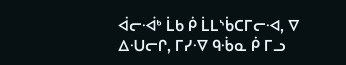ᐋᓕᐙᒃ ᒫᑲ ᑮ ᒫᒪᔅᑳᑕᒥᓕᐗ, ᐁ ᐃᑗᓕᒋ, ᒥᓯᐌ ᑫᒀᓇ ᑮ ᒥᓗ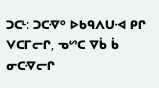ᑐᑕᒻ: ᑐᑕᐌᐤ ᐅᑲᑫᐱᑌᐗ ᑭᒋ ᐯᑕᒥᓕᒋ, ᓀᔥᑕ ᐁᑳ ᑳ ᓂᑕᐌᓕᒋ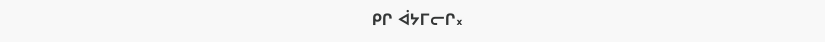ᑭᒋ ᐋᔭᒥᓕᒋ᙮